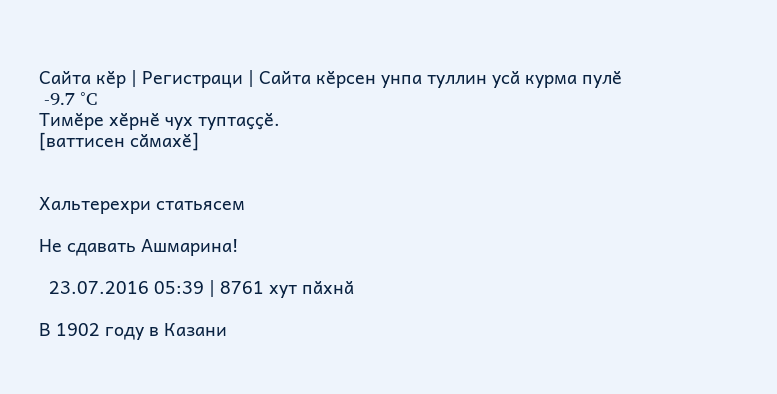Сайта кӗр | Регистраци | Сайта кӗрсен унпа туллин усӑ курма пулӗ
 -9.7 °C
Тимӗре хӗрнӗ чух туптаҫҫӗ.
[ваттисен сӑмахӗ]


Хальтерехри статьясем

Не сдавать Ашмарина!

  23.07.2016 05:39 | 8761 хут пӑхнӑ

В 1902 году в Казани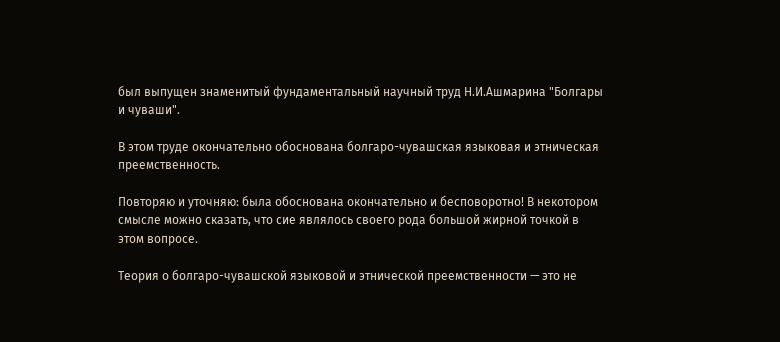был выпущен знаменитый фундаментальный научный труд Н.И.Ашмарина "Болгары и чуваши".

В этом труде окончательно обоснована болгаро-чувашская языковая и этническая преемственность.

Повторяю и уточняю: была обоснована окончательно и бесповоротно! В некотором смысле можно сказать, что сие являлось своего рода большой жирной точкой в этом вопросе.

Теория о болгаро-чувашской языковой и этнической преемственности — это не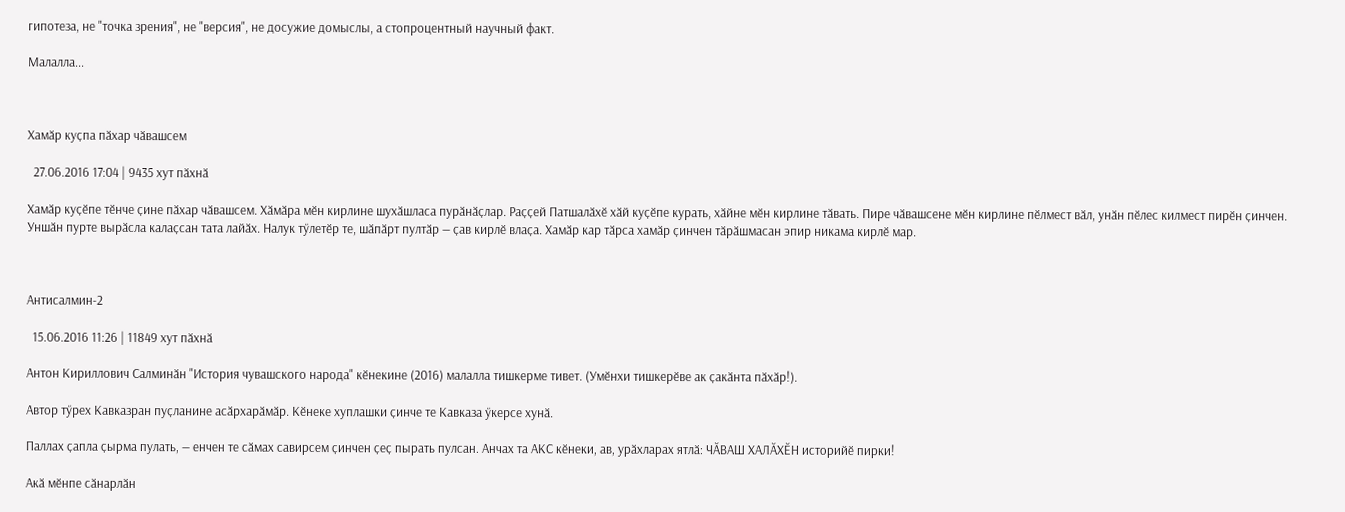гипотеза, не "точка зрения", не "версия", не досужие домыслы, а стопроцентный научный факт.

Малалла...



Хамӑр куҫпа пӑхар чӑвашсем

  27.06.2016 17:04 | 9435 хут пӑхнӑ

Хамӑр куҫӗпе тӗнче ҫине пӑхар чӑвашсем. Хӑмӑра мӗн кирлине шухӑшласа пурӑнӑҫлар. Раҫҫей Патшалӑхӗ хӑй куҫӗпе курать, хӑйне мӗн кирлине тӑвать. Пире чӑвашсене мӗн кирлине пӗлмест вӑл, унӑн пӗлес килмест пирӗн ҫинчен. Уншӑн пурте вырӑсла калаҫсан тата лайӑх. Налук тӳлетӗр те, шӑпӑрт пултӑр — ҫав кирлӗ влаҫа. Хамӑр кар тӑрса хамӑр ҫинчен тӑрӑшмасан эпир никама кирлӗ мар.



Антисалмин-2

  15.06.2016 11:26 | 11849 хут пӑхнӑ

Антон Кириллович Салминӑн "История чувашского народа" кӗнекине (2016) малалла тишкерме тивет. (Умӗнхи тишкерӗве ак ҫакӑнта пӑхӑр!).

Автор тӳрех Кавказран пуҫланине асӑрхарӑмӑр. Кӗнеке хуплашки ҫинче те Кавказа ӳкерсе хунӑ.

Паллах ҫапла ҫырма пулать, — енчен те сӑмах савирсем ҫинчен ҫеҫ пырать пулсан. Анчах та АКС кӗнеки, ав, урӑхларах ятлӑ: ЧӐВАШ ХАЛӐХӖН историйӗ пирки!

Акӑ мӗнпе сӑнарлӑн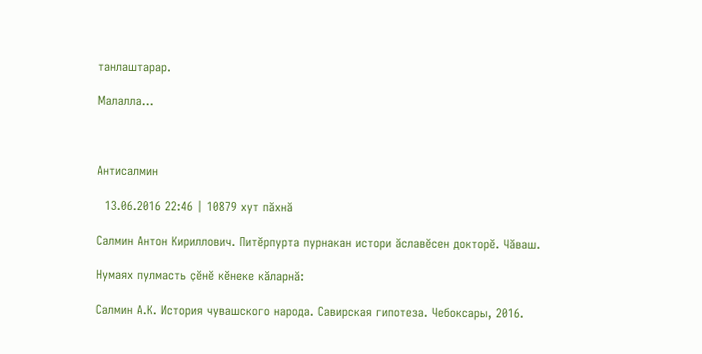танлаштарар.

Малалла...



Антисалмин

  13.06.2016 22:46 | 10879 хут пӑхнӑ

Cалмин Антон Кириллович. Питӗрпурта пурнакан истори ӑславӗсен докторӗ. Чӑваш.

Нумаях пулмасть ҫӗнӗ кӗнеке кӑларнӑ:

Cалмин А.К. История чувашского народа. Савирская гипотеза. Чебоксары, 2016.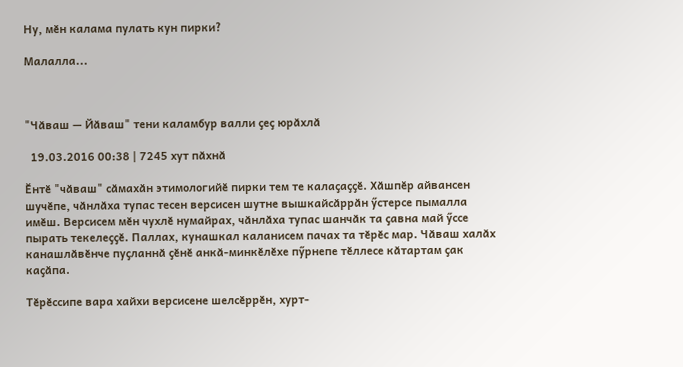Ну, мӗн калама пулать кун пирки?

Малалла...



"Чӑваш — Йӑваш" тени каламбур валли ҫеҫ юрӑхлӑ

  19.03.2016 00:38 | 7245 хут пӑхнӑ

Ӗнтӗ "чӑваш" сӑмахӑн этимологийӗ пирки тем те калаҫаҫҫӗ. Хӑшпӗр айвансен шучӗпе, чӑнлӑха тупас тесен версисен шутне вышкайсӑррӑн ӳстерсе пымалла имӗш. Версисем мӗн чухлӗ нумайрах, чӑнлӑха тупас шанчӑк та ҫавна май ӳссе пырать текелеҫҫӗ. Паллах, кунашкал каланисем пачах та тӗрӗс мар. Чӑваш халӑх канашлӑвӗнче пуҫланнӑ ҫӗнӗ анкӑ-минкӗлӗхе пӳрнепе тӗллесе кӑтартам ҫак каҫӑпа.

Тӗрӗссипе вара хайхи версисене шелсӗррӗн, хурт-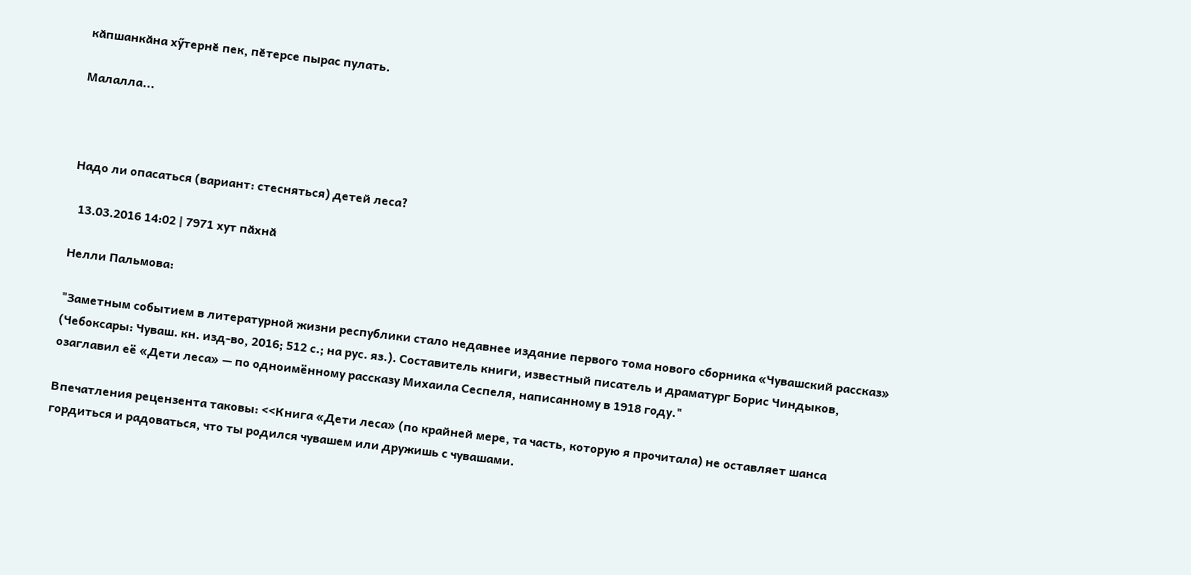кӑпшанкӑна хӳтернӗ пек, пӗтерсе пырас пулать.

Малалла...



Надо ли опасаться (вариант: стесняться) детей леса?

  13.03.2016 14:02 | 7971 хут пӑхнӑ

Нелли Пальмова:

"Заметным событием в литературной жизни республики стало недавнее издание первого тома нового сборника «Чувашский рассказ» (Чебоксары: Чуваш. кн. изд-во, 2016; 512 с.; на рус. яз.). Составитель книги, известный писатель и драматург Борис Чиндыков, озаглавил её «Дети леса» — по одноимённому рассказу Михаила Сеспеля, написанному в 1918 году."

Впечатления рецензента таковы: <<Книга «Дети леса» (по крайней мере, та часть, которую я прочитала) не оставляет шанса гордиться и радоваться, что ты родился чувашем или дружишь с чувашами.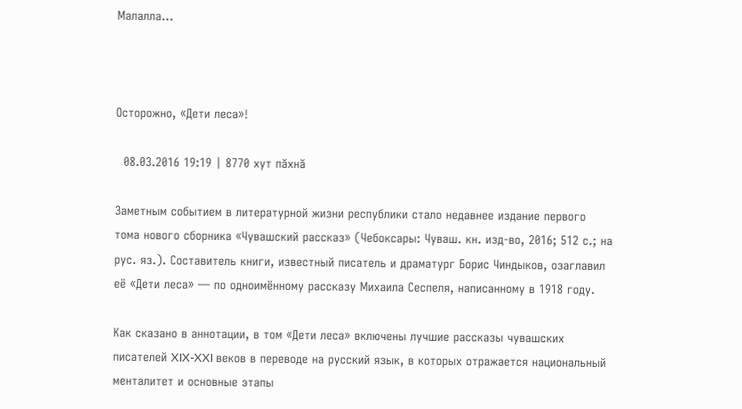Малалла...



Осторожно, «Дети леса»!

  08.03.2016 19:19 | 8770 хут пӑхнӑ

Заметным событием в литературной жизни республики стало недавнее издание первого тома нового сборника «Чувашский рассказ» (Чебоксары: Чуваш. кн. изд-во, 2016; 512 с.; на рус. яз.). Составитель книги, известный писатель и драматург Борис Чиндыков, озаглавил её «Дети леса» — по одноимённому рассказу Михаила Сеспеля, написанному в 1918 году.

Как сказано в аннотации, в том «Дети леса» включены лучшие рассказы чувашских писателей XIX-XXI веков в переводе на русский язык, в которых отражается национальный менталитет и основные этапы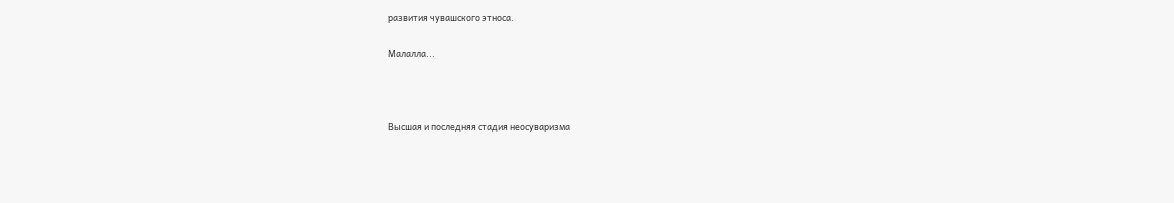развития чувашского этноса.

Малалла...



Высшая и последняя стадия неосуваризма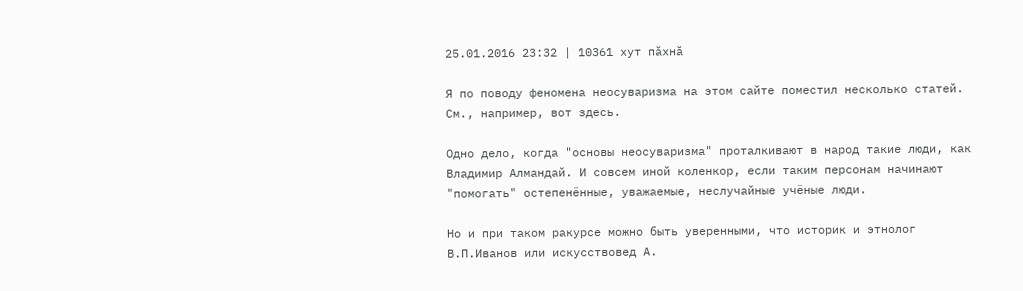25.01.2016 23:32 | 10361 хут пӑхнӑ

Я по поводу феномена неосуваризма на этом сайте поместил несколько статей. См., например, вот здесь.

Одно дело, когда "основы неосуваризма" проталкивают в народ такие люди, как Владимир Алмандай. И совсем иной коленкор, если таким персонам начинают "помогать" остепенённые, уважаемые, неслучайные учёные люди.

Но и при таком ракурсе можно быть уверенными, что историк и этнолог В.П.Иванов или искусствовед А.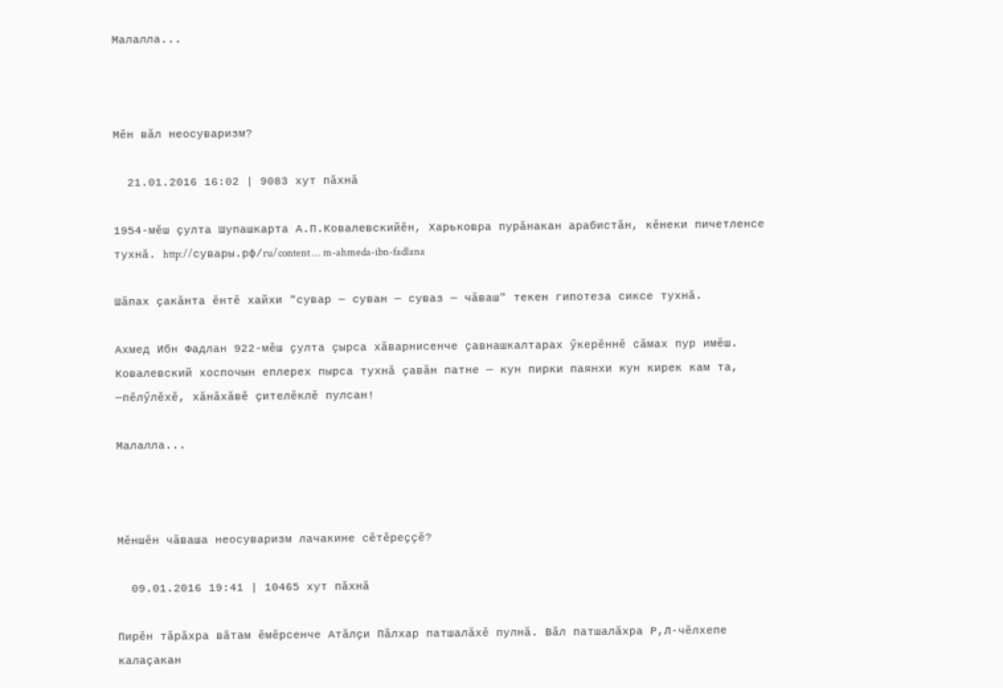Малалла...



Мӗн вӑл неосуваризм?

  21.01.2016 16:02 | 9083 хут пӑхнӑ

1954-мӗш ҫулта Шупашкарта А.П.Ковалевскийӗн, Харьковра пурӑнакан арабистӑн, кӗнеки пичетленсе тухнӑ. http://сувары.рф/ru/content ... m-ahmeda-ibn-fadlana

Шӑпах ҫакӑнта ӗнтӗ хайхи "сувар — суван — суваз — чӑваш" текен гипотеза сиксе тухнӑ.

Ахмед Ибн Фадлан 922-мӗш ҫулта ҫырса хӑварнисенче ҫавнашкалтарах ӳкерӗннӗ сӑмах пур имӗш. Ковалевский хоспочын еплерех пырса тухнӑ ҫавӑн патне — кун пирки паянхи кун кирек кам та, —пӗлӳлӗхӗ, хӑнӑхӑвӗ ҫителӗклӗ пулсан!

Малалла...



Мӗншӗн чӑваша неосуваризм лачакине сӗтӗреҫҫӗ?

  09.01.2016 19:41 | 10465 хут пӑхнӑ

Пирӗн тӑрӑхра вӑтам ӗмӗрсенче Атӑлҫи Пӑлхар патшалӑхӗ пулнӑ. Вӑл патшалӑхра Р,Л-чӗлхепе калаҫакан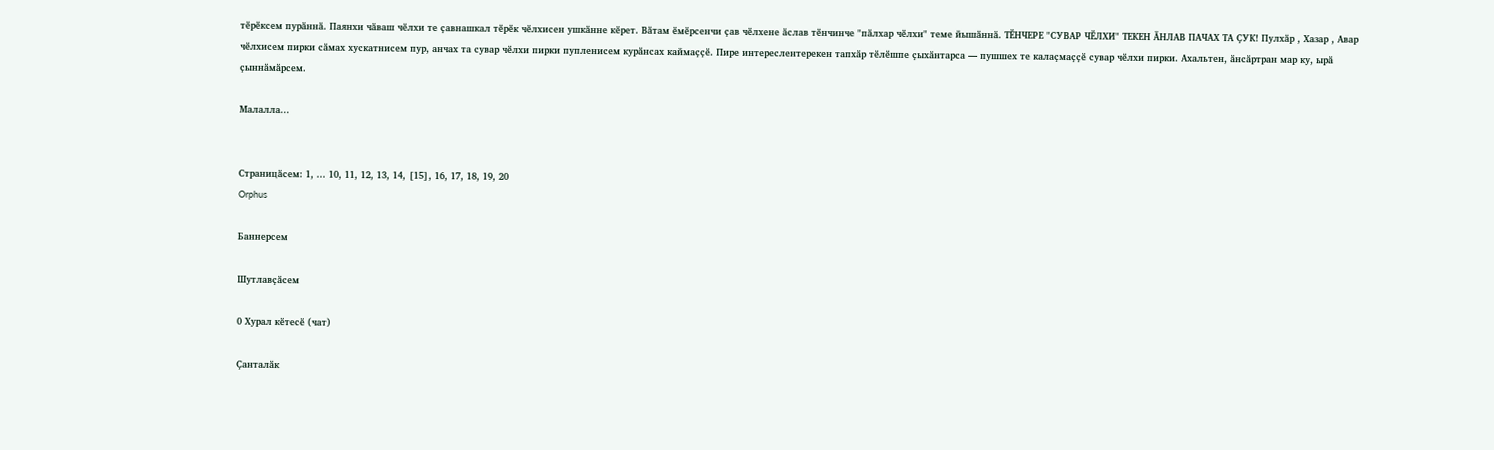тӗрӗксем пурӑннӑ. Паянхи чӑваш чӗлхи те ҫавнашкал тӗрӗк чӗлхисен ушкӑнне кӗрет. Вӑтам ӗмӗрсенчи ҫав чӗлхене ӑслав тӗнчинче "пӑлхар чӗлхи" теме йышӑннӑ. ТӖНЧЕРЕ "СУВАР ЧӖЛХИ" ТЕКЕН ӐНЛАВ ПАЧАХ ТА ҪУК! Пулхӑр , Хазар , Авар чӗлхисем пирки сӑмах хускатнисем пур, анчах та сувар чӗлхи пирки пупленисем курӑнсах каймаҫҫӗ. Пире интереслентерекен тапхӑр тӗлӗшпе ҫыхӑнтарса — пушшех те калаҫмаҫҫӗ сувар чӗлхи пирки. Ахальтен, ӑнсӑртран мар ку, ырӑ ҫыннӑмӑрсем.

Малалла...


Страницӑсем: 1, ... 10, 11, 12, 13, 14, [15], 16, 17, 18, 19, 20
Orphus

Баннерсем

Шутлавҫӑсем

0 Хурал кӗтесӗ (чат)

Ҫанталӑк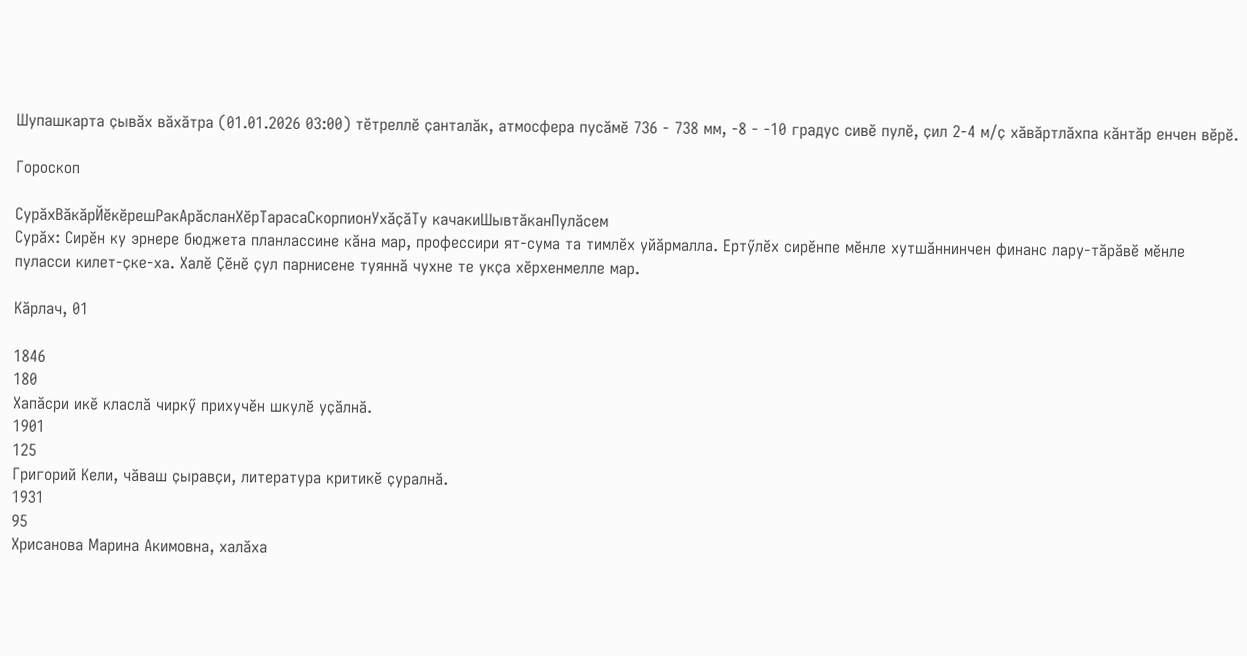Шупашкарта ҫывӑх вӑхӑтра (01.01.2026 03:00) тӗтреллӗ ҫанталӑк, атмосфера пусӑмӗ 736 - 738 мм, -8 - -10 градус сивӗ пулӗ, ҫил 2-4 м/ҫ хӑвӑртлӑхпа кӑнтӑр енчен вӗрӗ.

Гороскоп

СурӑхВӑкӑрЙӗкӗрешРакАрӑсланХӗрТарасаСкорпионУхӑҫӑТу качакиШывтӑканПулӑсем
Сурӑх: Сирӗн ку эрнере бюджета планлассине кӑна мар, профессири ят-сума та тимлӗх уйӑрмалла. Ертӳлӗх сирӗнпе мӗнле хутшӑннинчен финанс лару-тӑрӑвӗ мӗнле пуласси килет-ҫке-ха. Халӗ Ҫӗнӗ ҫул парнисене туяннӑ чухне те укҫа хӗрхенмелле мар.

Кӑрлач, 01

1846
180
Хапӑсри икӗ класлӑ чиркӳ прихучӗн шкулӗ уҫӑлнӑ.
1901
125
Григорий Кели, чӑваш ҫыравҫи, литература критикӗ ҫуралнӑ.
1931
95
Хрисанова Марина Акимовна, халӑха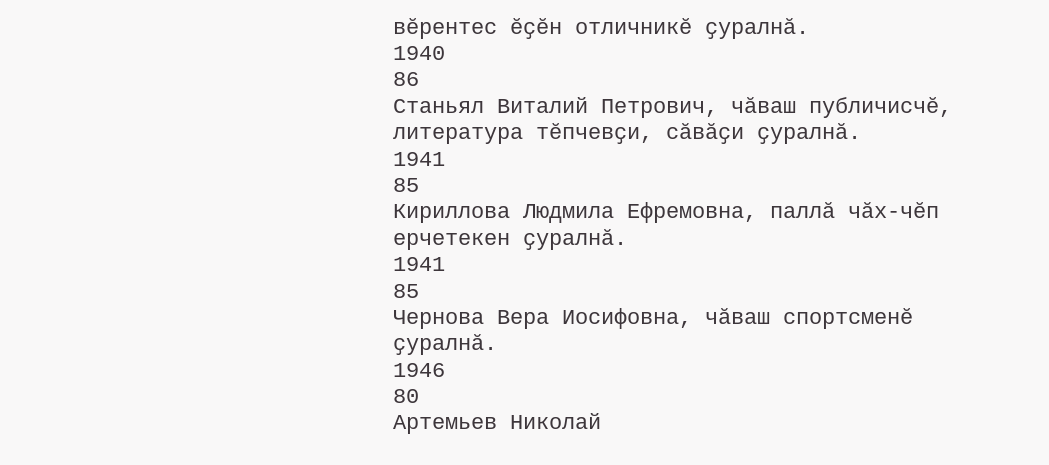вӗрентес ӗҫӗн отличникӗ ҫуралнӑ.
1940
86
Станьял Виталий Петрович, чӑваш публичисчӗ, литература тӗпчевҫи, сӑвӑҫи ҫуралнӑ.
1941
85
Кириллова Людмила Ефремовна, паллӑ чӑх-чӗп ерчетекен ҫуралнӑ.
1941
85
Чернова Вера Иосифовна, чӑваш спортсменӗ ҫуралнӑ.
1946
80
Артемьев Николай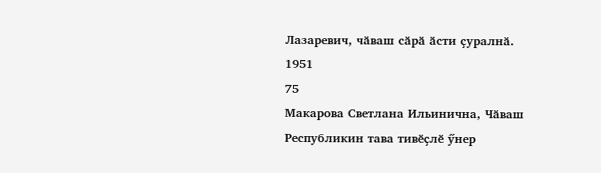Лазаревич, чӑваш сӑрӑ ӑсти ҫуралнӑ.
1951
75
Макарова Светлана Ильинична, Чӑваш Республикин тава тивӗҫлӗ ӳнер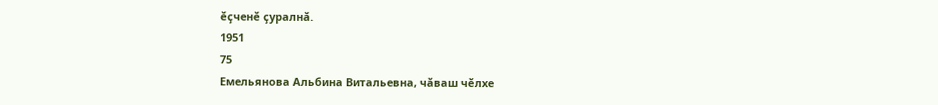ӗҫченӗ ҫуралнӑ.
1951
75
Емельянова Альбина Витальевна, чӑваш чӗлхе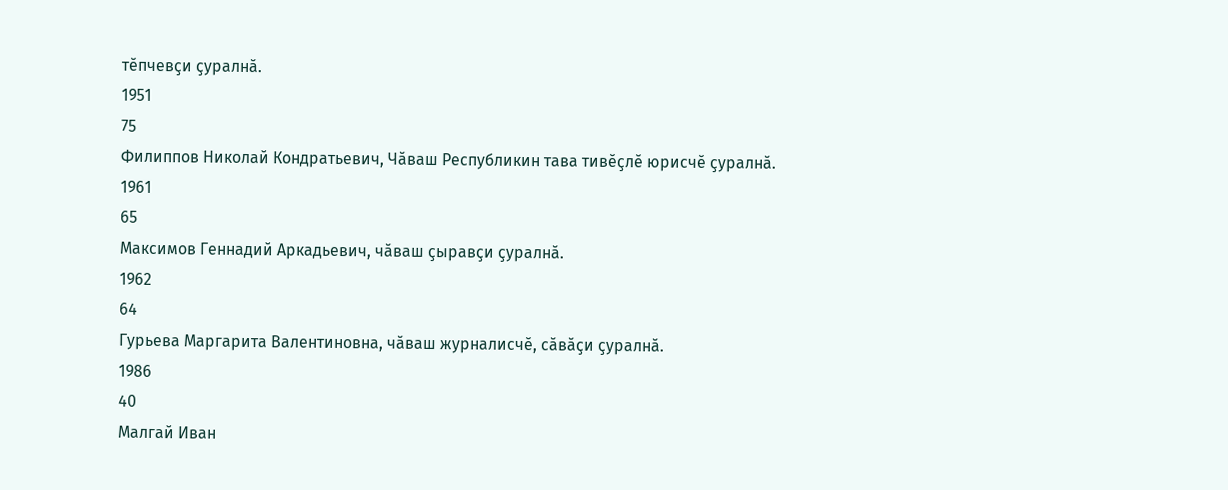тӗпчевҫи ҫуралнӑ.
1951
75
Филиппов Николай Кондратьевич, Чӑваш Республикин тава тивӗҫлӗ юрисчӗ ҫуралнӑ.
1961
65
Максимов Геннадий Аркадьевич, чӑваш ҫыравҫи ҫуралнӑ.
1962
64
Гурьева Маргарита Валентиновна, чӑваш журналисчӗ, сӑвӑҫи ҫуралнӑ.
1986
40
Малгай Иван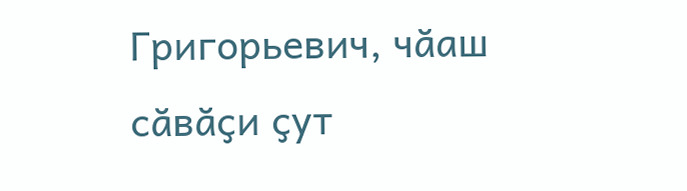Григорьевич, чӑаш сӑвӑҫи ҫут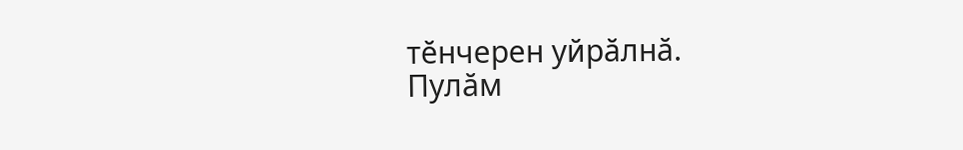тӗнчерен уйрӑлнӑ.
Пулӑм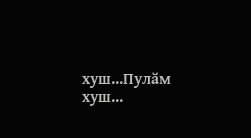хуш...Пулӑм хуш...